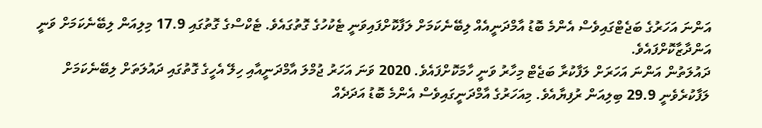އަންނަ އަހަރުގެ ބަޖެޓްގައިވެސް އެންމެ ބޮޑު އާމްދަނީއެއް ލިބޭނެކަމަށް ލަފާކޮށްފައިވަނީ ޓެކުހުގެ ގޮތުގައެވެ. ޓެކްސްގެ ގޮތުގައި 17.9 މިލިއަން ލިބޭނެކަމަށް ވަނީ އަންދާޒާކޮށްފައެވެ.
ދައުލަތުން އަންނަ އަހަރަށް ލަފާކުރާ ބަޖެޓް މިހާރު ވަނީ ހާމަކޮށްފައެވެ. 2020 ވަނަ އަހަރު ޖުމްލަ އާމްދަނީއާއި ހިލޭ އެހީގެ ގޮތުގައި ދައުލަތަށް ލިބޭނެކަމަށް ލަފާކުރެވެނީ 29.9 ބިލިއަން ރުފިޔާއެވެ. މިއަހަރުގެ އާމްދަނީގައިވެސް އެންމެ ބޮޑު އަދަދެއް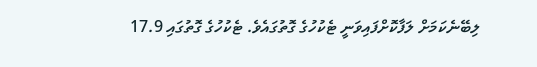ލިބޭނެކަމަށް ލަފާކޮށްފައިވަނީ ޓެކުހުގެ ގޮތުގައެވެ. ޓެކުހުގެ ގޮތުގައި 17.9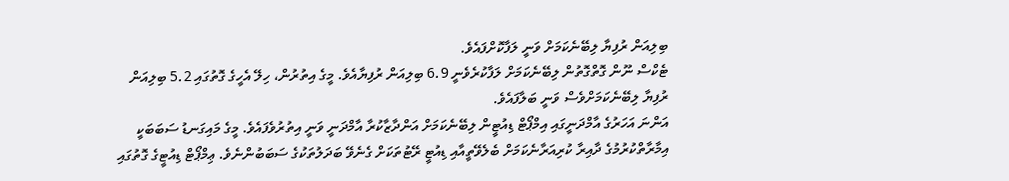ބިލިއަން ރުފިޔާ ލިބޭނެކަމަށް ވަނީ ލަފާކޮށްފައެވެ.
ޓެކްސް ނޫން ގޮތްގޮތުން ލިބޭނެކަމަށް ލަފާކުރެވެނީ 6.9 ބިލިއަން ރުފިޔާއެވެ. މީގެ އިތުރުން، ހިލޭ އެހީގެ ގޮތުގައި 5.2 ބިލިއަން ރުފިޔާ ލިބޭނެކަމަށްވެސް ވަނީ ބަލާފައެވެ.
އަންނަ އަހަރުގެ އާމްދަނީގައި އިމްޕޯޓް ޑިއުޓީން ލިބޭނެކަމަށް އަންދާޒާކުރާ އާމްދަނީ ވަނީ އިތުރުވެފައެވެ. މީގެ މައިގަނޑު ސަބަބަކީ އިމާރާތްކުރުމުގެ ދާއިރާ ކުރިއަރާނެކަމަށް ބެލެވޭތީއާއި ޑިއުޓީ ރޭޓުތަކަށް ގެނެވޭ ބަދަލުތަކުގެ ސަބަބުންނެވެ. ޢިމްޕޯޓް ޑިއުޓީގެ ގޮތުގައި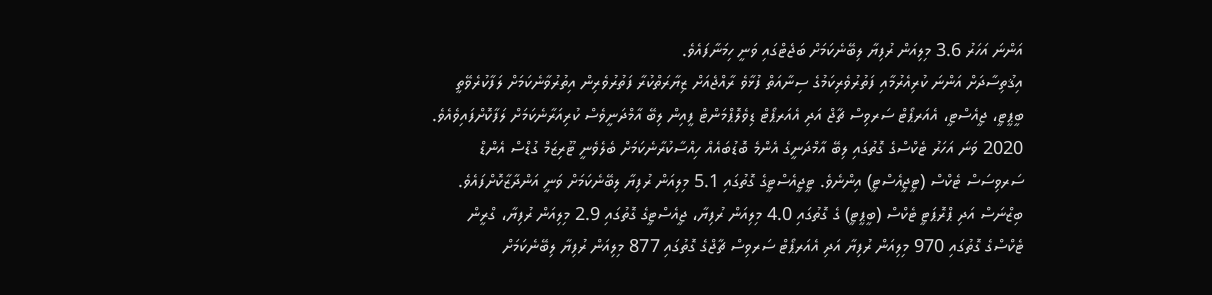އަންނަ އަހަރު 3.6 މިލިއަން ރުފިޔާ ލިބޭނެކަމަށް ބަޖެޓްގައި ވަނީ ހިމަނާފައެވެ.
އިޤުތިސާދަށް އަންނަ ކުރިއެރުމާއި ފަތުރުވެރިކަމުގެ ސިނާއަތް ފުޅާވެ ރާއްޖެއަށް ޒިޔާރަތްކުރާ ފަތުރުވެރިން އިތުރުވާނެކަމަށް ލަފާކުރެވޭތީ ބީޕީޓީ، ޖީއެސްޓީ، އެއަރޕޯޓް ސަރވިސް ޗާޖް އަދި އެއަރޕޯޓް ޑިވެލޮޕްމަންޓް ފީއިން ލިބޭ އާމްދަނީވެސް ކުރިއަރާނެކަމަށް ލަފާކޮށްފައިވެއެވެ.
2020 ވަނަ އަހަރު ޓެކްސްގެ ގޮތުގައި ލިބޭ އާމްދަނީގެ އެންމެ ބޮޑުބައެއް ހިއްސާކުރާނެކަމަށް ބެލެވެނީ ޓޫރިޒަމް ގުޑްސް އެންޑް ސަރވިސަސް ޓެކްސް (ޓީޖީއެސްޓީ) އިންނެވެ. ޓީޖީއެސްޓީގެ ގޮތުގައި 5.1 މިލިއަން ރުފިޔާ ލިބޭނެކަމަށް ވަނީ އަންދާޒާކޮށްފައެވެ.
ބިޒްނަސް އަދި ޕްރޮޕަޓީ ޓެކްސް (ބީޕީޓީ) ގެ ގޮތުގައި 4.0 މިލިއަން ރުފިޔާ، ޖީއެސްޓީގެ ގޮތުގައި 2.9 މިލިއަން ރުފިޔާ، ގްރީން ޓެކްސްގެ ގޮތުގައި 970 މިލިއަން ރުފިޔާ އަދި އެއަރޕޯޓް ސަރވިސް ޗާޖްގެ ގޮތުގައި 877 މިލިއަން ރުފިޔާ ލިބޭނެކަމަށް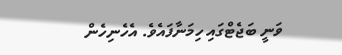ވަނީ ބަޖެޓްގައި ހިމަނާފައެވެ. އެހެނިހެން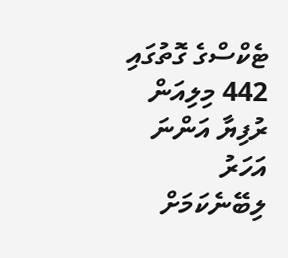ޓެކްސްގެ ގޮތުގައި 442 މިލިއަން ރުފިޔާ އަންނަ އަހަރު ލިބޭނެކަމަށް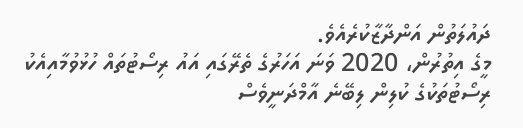ދައުލަތުން އަންދާޒާކުރެއެވެ.
މީގެ އިތުރުން، 2020 ވަނަ އަހަރުގެ ތެރޭގައި އައު ރިސޯޓުތައް ހުޅުވުމާއިއެކު ރިސޯޓުތަކުގެ ކުލިން ލިބޭނެ އާމްދަނީވެސް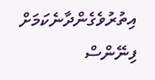އިތުރުވެގެންދާނެކަމަށް ފިނޭންސް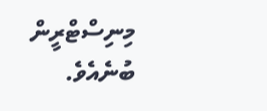މިނިސްޓްރީން ބުނެއެވެ.